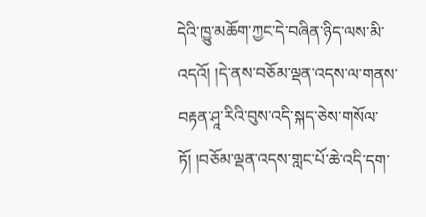དེའི་ཁྱུ་མཆོག་ཀྱང་དེ་བཞིན་ཉིད་ལས་མི་འདའོ། །དེ་ནས་བཅོམ་ལྡན་འདས་ལ་གནས་བརྟན་ཤཱ་རིའི་བུས་འདི་སྐད་ཅེས་གསོལ་ཏོ། །བཅོམ་ལྡན་འདས་གླང་པོ་ཆེ་འདི་དག་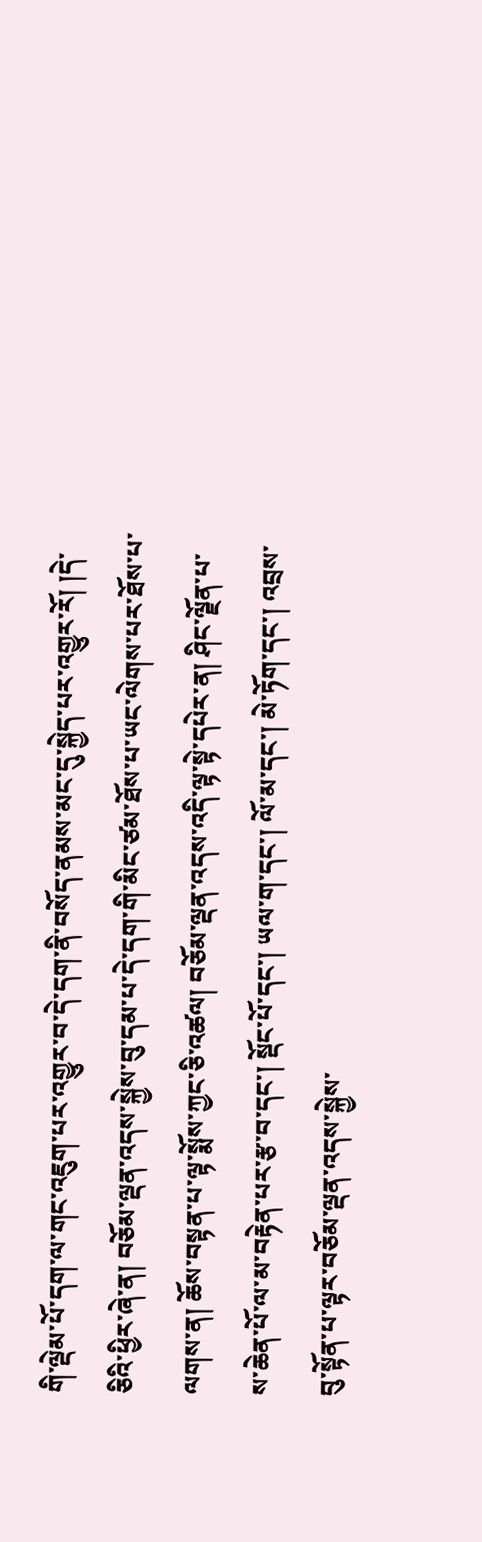གི་ལྡེམ་པོ་དག་ལ་གང་འཇུག་པར་འགྱུར་བ་དེ་དག་ནི་བསོད་ནམས་མང་དུ་སྐྱེད་པར་འགྱུར་རོ། །དེ་ཅིའི་ཕྱིར་ཞེ་ན། བཅོམ་ལྡན་འདས་སྐྱེས་བུ་དམ་པ་དེ་དག་གི་མིང་ཙམ་ཐོས་པ་ཡང་ལེགས་པར་ཐོས་པ་ལགས་ན། ཆོས་བསྟན་པ་ལྟ་སྨོས་ཀྱང་ཅི་འཚལ། བཅོམ་ལྡན་འདས་འདི་ལྟ་སྟེ་དཔེར་ན། ཤིང་ལྗོན་པ་ས་ཆེན་པོ་ལ་མ་བརྟེན་པར་རྩ་བ་དང་། སྡོང་པོ་དང་། ཡལ་ག་དང་། ལོ་མ་དང་། མེ་ཏོག་དང་། འབྲས་བུ་སྟོན་པ་ལྟར་བཅོམ་ལྡན་འདས་སྐྱེས་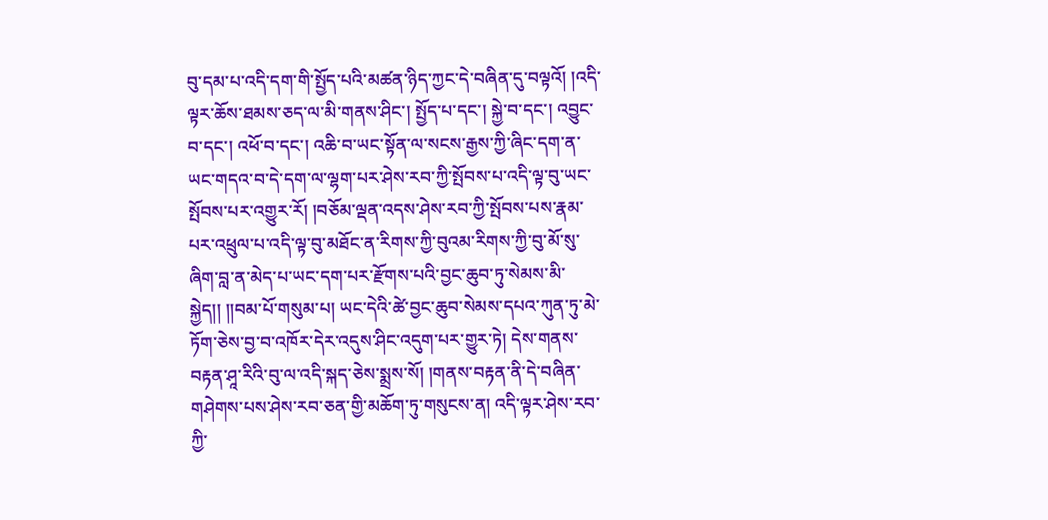བུ་དམ་པ་འདི་དག་གི་སྤྱོད་པའི་མཚན་ཉིད་ཀྱང་དེ་བཞིན་དུ་བལྟའོ། །འདི་ལྟར་ཆོས་ཐམས་ཅད་ལ་མི་གནས་ཤིང་། སྤྱོད་པ་དང་། སྐྱེ་བ་དང་། འབྱུང་བ་དང་། འཕོ་བ་དང་། འཆི་བ་ཡང་སྟོན་ལ་སངས་རྒྱས་ཀྱི་ཞིང་དག་ན་ཡང་གདའ་བ་དེ་དག་ལ་ལྷག་པར་ཤེས་རབ་ཀྱི་སྤོབས་པ་འདི་ལྟ་བུ་ཡང་སྤོབས་པར་འགྱུར་རོ། །བཅོམ་ལྡན་འདས་ཤེས་རབ་ཀྱི་སྤོབས་པས་རྣམ་པར་འཕྲུལ་པ་འདི་ལྟ་བུ་མཐོང་ན་རིགས་ཀྱི་བུའམ་རིགས་ཀྱི་བུ་མོ་སུ་ཞིག་བླ་ན་མེད་པ་ཡང་དག་པར་རྫོགས་པའི་བྱང་ཆུབ་ཏུ་སེམས་མི་སྐྱེད།། །།བམ་པོ་གསུམ་པ། ཡང་དེའི་ཚེ་བྱང་ཆུབ་སེམས་དཔའ་ཀུན་ཏུ་མེ་ཏོག་ཅེས་བྱ་བ་འཁོར་དེར་འདུས་ཤིང་འདུག་པར་གྱུར་ཏེ། དེས་གནས་བརྟན་ཤཱ་རིའི་བུ་ལ་འདི་སྐད་ཅེས་སྨྲས་སོ། །གནས་བརྟན་ནི་དེ་བཞིན་གཤེགས་པས་ཤེས་རབ་ཅན་གྱི་མཆོག་ཏུ་གསུངས་ན། འདི་ལྟར་ཤེས་རབ་ཀྱི་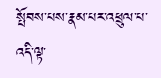སྤོབས་པས་རྣམ་པར་འཕྲུལ་པ་འདི་ལྟ་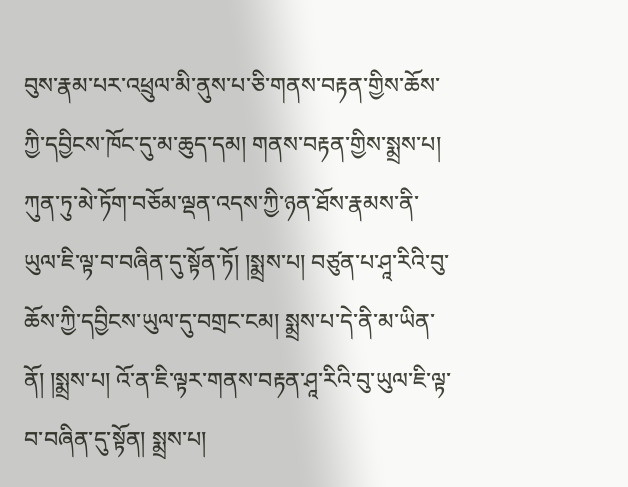བུས་རྣམ་པར་འཕྲུལ་མི་ནུས་པ་ཅི་གནས་བརྟན་གྱིས་ཆོས་ཀྱི་དབྱིངས་ཁོང་དུ་མ་ཆུད་དམ། གནས་བརྟན་གྱིས་སྨྲས་པ། ཀུན་ཏུ་མེ་ཏོག་བཅོམ་ལྡན་འདས་ཀྱི་ཉན་ཐོས་རྣམས་ནི་ཡུལ་ཇི་ལྟ་བ་བཞིན་དུ་སྟོན་ཏོ། །སྨྲས་པ། བཙུན་པ་ཤཱ་རིའི་བུ་ཆོས་ཀྱི་དབྱིངས་ཡུལ་དུ་བགྲང་ངམ། སྨྲས་པ་དེ་ནི་མ་ཡིན་ནོ། །སྨྲས་པ། འོ་ན་ཇི་ལྟར་གནས་བརྟན་ཤཱ་རིའི་བུ་ཡུལ་ཇི་ལྟ་བ་བཞིན་དུ་སྟོན། སྨྲས་པ།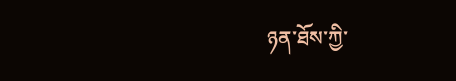ཉན་ཐོས་ཀྱི་